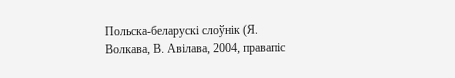Польска-беларускі слоўнік (Я. Волкава, В. Авілава, 2004, правапіс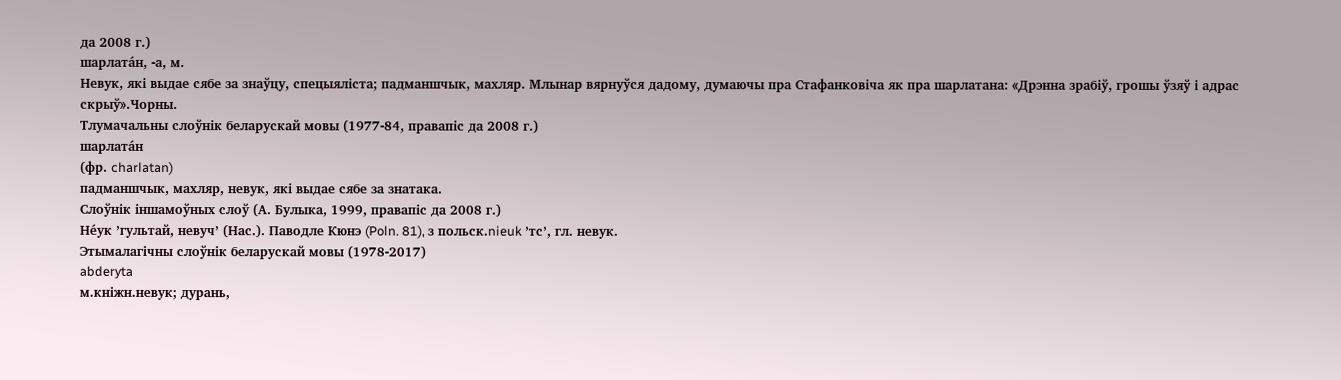да 2008 г.)
шарлата́н, ‑а, м.
Невук, які выдае сябе за знаўцу, спецыяліста; падманшчык, махляр. Млынар вярнуўся дадому, думаючы пра Стафанковіча як пра шарлатана: «Дрэнна зрабіў, грошы ўзяў і адрас скрыў».Чорны.
Тлумачальны слоўнік беларускай мовы (1977-84, правапіс да 2008 г.)
шарлата́н
(фр. charlatan)
падманшчык, махляр, невук, які выдае сябе за знатака.
Слоўнік іншамоўных слоў (А. Булыка, 1999, правапіс да 2008 г.)
Не́ук ’гультай, невуч’ (Нас.). Паводле Кюнэ (Poln. 81), з польск.nieuk ’тс’, гл. невук.
Этымалагічны слоўнік беларускай мовы (1978-2017)
abderyta
м.кніжн.невук; дурань,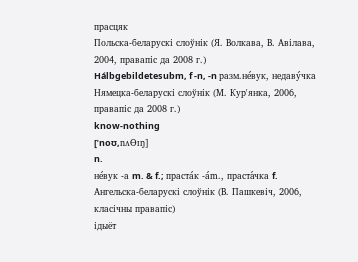прасцяк
Польска-беларускі слоўнік (Я. Волкава, В. Авілава, 2004, правапіс да 2008 г.)
Hálbgebildetesubm, f -n, -n разм.не́вук, недаву́чка
Нямецка-беларускі слоўнік (М. Кур'янка, 2006, правапіс да 2008 г.)
know-nothing
[ˈnoʊ,nʌӨɪŋ]
n.
не́вук -а m. & f.; праста́к -а́m., праста́чка f.
Ангельска-беларускі слоўнік (В. Пашкевіч, 2006, класічны правапіс)
ідыёт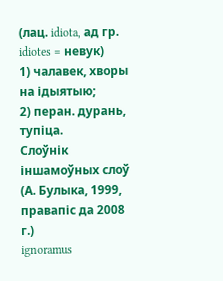(лац. idiota, ад гр. idiotes = невук)
1) чалавек, хворы на ідыятыю;
2) перан. дурань, тупіца.
Слоўнік іншамоўных слоў (А. Булыка, 1999, правапіс да 2008 г.)
ignoramus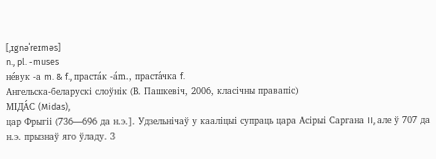[,ɪgnəˈreɪməs]
n., pl. -muses
не́вук -а m. & f., праста́к -а́m., праста́чка f.
Ангельска-беларускі слоўнік (В. Пашкевіч, 2006, класічны правапіс)
МІДА́С (Midas),
цар Фрыгіі (736—696 да н.э.]. Удзельнічаў у кааліцыі супраць цара Асірыі Саргана II, але ў 707 да н.э. прызнаў яго ўладу. З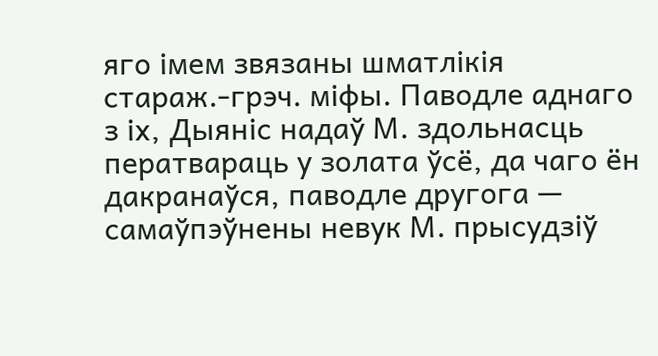яго імем звязаны шматлікія стараж.-грэч. міфы. Паводле аднаго з іх, Дыяніс надаў М. здольнасць ператвараць у золата ўсё, да чаго ён дакранаўся, паводле другога — самаўпэўнены невук М. прысудзіў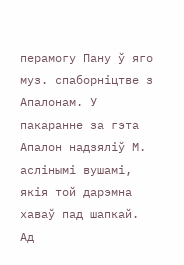перамогу Пану ў яго муз. спаборніцтве з Апалонам. У пакаранне за гэта Апалон надзяліў М. аслінымі вушамі, якія той дарэмна хаваў пад шапкай. Ад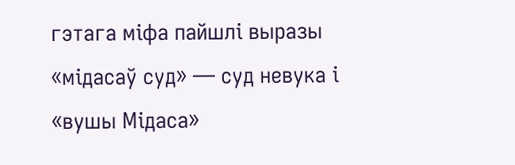гэтага міфа пайшлі выразы «мідасаў суд» — суд невука і «вушы Мідаса»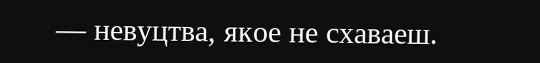— невуцтва, якое не схаваеш.